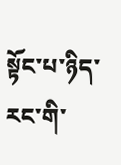སྟོང་པ་ཉིད་རང་གི་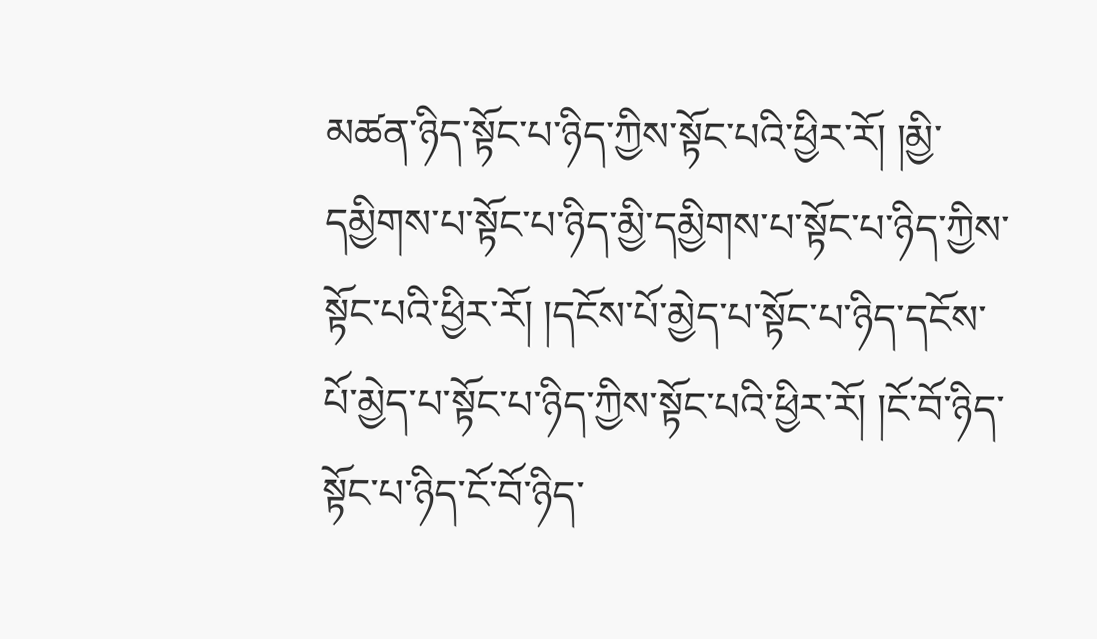མཚན་ཉིད་སྟོང་པ་ཉིད་ཀྱིས་སྟོང་པའི་ཕྱིར་རོ། །མྱི་དམྱིགས་པ་སྟོང་པ་ཉིད་མྱི་དམྱིགས་པ་སྟོང་པ་ཉིད་ཀྱིས་སྟོང་པའི་ཕྱིར་རོ། །དངོས་པོ་མྱེད་པ་སྟོང་པ་ཉིད་དངོས་པོ་མྱེད་པ་སྟོང་པ་ཉིད་ཀྱིས་སྟོང་པའི་ཕྱིར་རོ། །ངོ་བོ་ཉིད་སྟོང་པ་ཉིད་ངོ་བོ་ཉིད་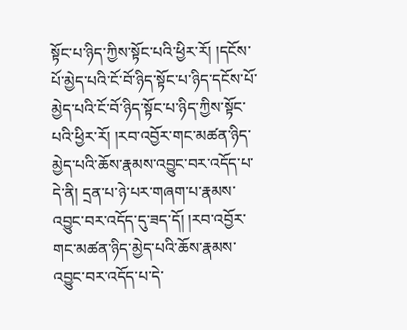སྟོང་པ་ཉིད་ཀྱིས་སྟོང་པའི་ཕྱིར་རོ། །དངོས་པོ་མྱེད་པའི་ངོ་བོ་ཉིད་སྟོང་པ་ཉིད་དངོས་པོ་མྱེད་པའི་ངོ་བོ་ཉིད་སྟོང་པ་ཉིད་ཀྱིས་སྟོང་པའི་ཕྱིར་རོ། །རབ་འབྱོར་གང་མཚན་ཉིད་མྱེད་པའི་ཆོས་རྣམས་འབྱུང་བར་འདོད་པ་དེ་ནི། དྲན་པ་ཉེ་པར་གཞག་པ་རྣམས་འབྱུང་བར་འདོད་དུ་ཟད་དོ། །རབ་འབྱོར་གང་མཚན་ཉིད་མྱེད་པའི་ཆོས་རྣམས་འབྱུང་བར་འདོད་པ་དེ་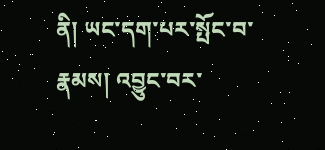ནི། ཡང་དག་པར་སྤོང་བ་རྣམས། འབྱུང་བར་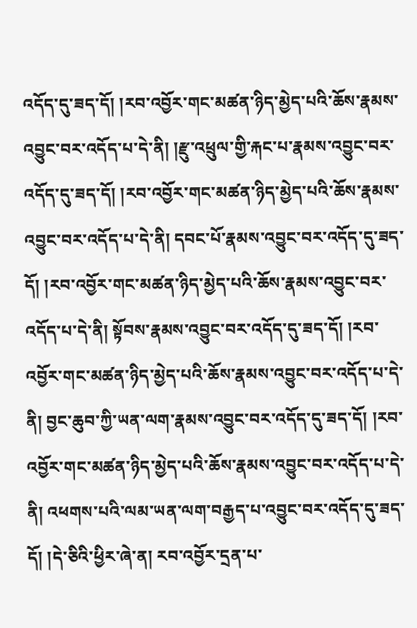འདོད་དུ་ཟད་དོ། །རབ་འབྱོར་གང་མཚན་ཉིད་མྱེད་པའི་ཆོས་རྣམས་འབྱུང་བར་འདོད་པ་དེ་ནི། །རྫུ་འཕྲུལ་གྱི་རྐང་པ་རྣམས་འབྱུང་བར་འདོད་དུ་ཟད་དོ། །རབ་འབྱོར་གང་མཚན་ཉིད་མྱེད་པའི་ཆོས་རྣམས་འབྱུང་བར་འདོད་པ་དེ་ནི། དབང་པོ་རྣམས་འབྱུང་བར་འདོད་དུ་ཟད་དོ། །རབ་འབྱོར་གང་མཚན་ཉིད་མྱེད་པའི་ཆོས་རྣམས་འབྱུང་བར་འདོད་པ་དེ་ནི། སྟོབས་རྣམས་འབྱུང་བར་འདོད་དུ་ཟད་དོ། །རབ་འབྱོར་གང་མཚན་ཉིད་མྱེད་པའི་ཆོས་རྣམས་འབྱུང་བར་འདོད་པ་དེ་ནི། བྱང་ཆུབ་ཀྱི་ཡན་ལག་རྣམས་འབྱུང་བར་འདོད་དུ་ཟད་དོ། །རབ་འབྱོར་གང་མཚན་ཉིད་མྱེད་པའི་ཆོས་རྣམས་འབྱུང་བར་འདོད་པ་དེ་ནི། འཕགས་པའི་ལམ་ཡན་ལག་བརྒྱད་པ་འབྱུང་བར་འདོད་དུ་ཟད་དོ། །དེ་ཅིའི་ཕྱིར་ཞེ་ན། རབ་འབྱོར་དྲན་པ་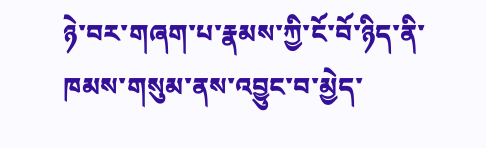ཉེ་བར་གཞག་པ་རྣམས་ཀྱི་ངོ་བོ་ཉིད་ནི་ཁམས་གསུམ་ནས་འབྱུང་བ་མྱེད་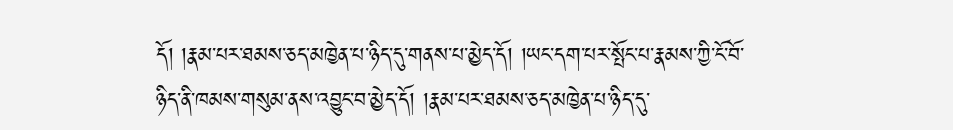དོ། །རྣམ་པར་ཐམས་ཅད་མཁྱེན་པ་ཉིད་དུ་གནས་པ་མྱེད་དོ། །ཡང་དག་པར་སྤོང་པ་རྣམས་ཀྱི་ངོ་བོ་ཉིད་ནི་ཁམས་གསུམ་ནས་འབྱུང་བ་མྱེད་དོ། །རྣམ་པར་ཐམས་ཅད་མཁྱེན་པ་ཉིད་དུ་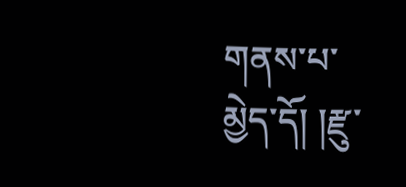གནས་པ་མྱེད་དོ། །རྫུ་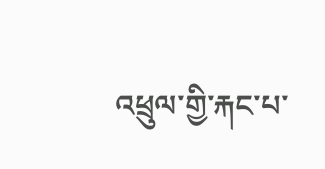འཕྲུལ་གྱི་རྐང་པ་